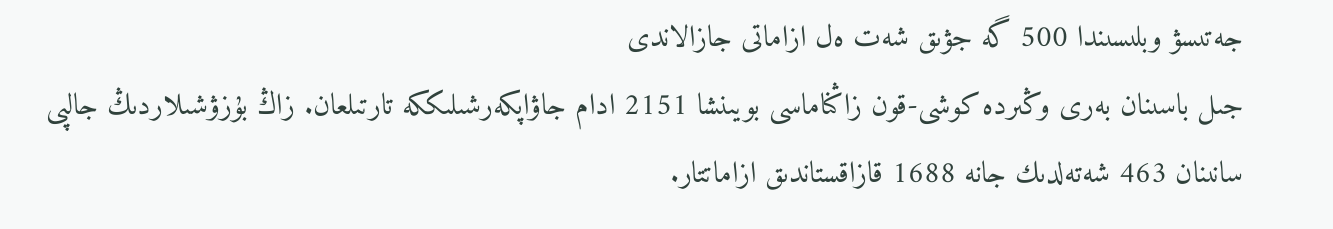جەتىسۋ وبلىسىندا 500 گە جۋىق شەت ەل ازاماتى جازالاندى
جىل باسىنان بەرى وڭىردە كوشى-قون زاڭناماسى بويىنشا 2151 ادام جاۋاپكەرشىلىككە تارتىلعان. زاڭ بۇزۋشىلاردىڭ جالپى سانىنان 463 شەتەلدىك جانە 1688 قازاقستاندىق ازاماتتار.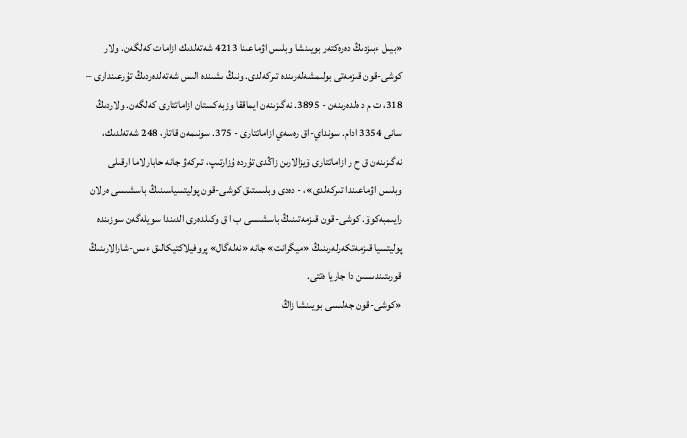«بيىل ءبىزدىڭ دەرەكتەر بويىنشا وبلىس اۋماعىنا 4213 شەتەلدىك ازامات كەلگەن. ولار كوشى-قون قىزمەتى بولىمشەلەرىندە تىركەلدى. ونىڭ ىشىندە الىس شەتەلدەردىڭ تۇرعىندارى – 318، ت م د ەلدەرىنەن - 3895. نەگىزىنەن ايماققا وزبەكستان ازاماتتارى كەلگەن. ولاردىڭ سانى 3354 ادام. سونداي-اق رەسەي ازاماتتارى - 375. سونىمەن قاتار، 248 شەتەلدىك، نەگىزىنەن ق ح ر ازاماتتارى ۆيزالارىن زاڭدى تۇردە ۇزارتىپ، تىركەۋ جانە حابارلاما ارقىلى وبلىس اۋماعىندا تىركەلدى»، - دەدى وبلىستىق كوشى-قون پوليتسياسىنىڭ باسشىسى ەرلان رايىمبەكوۆ. كوشى-قون قىزمەتىنىڭ باسشىسى ب ا ق وكىلدەرى الدىندا سويلەگەن سوزىندە پوليتسيا قىزمەتكەرلەرىنىڭ «ميگرانت» جانە «نەلەگال» پروفيلاكتيكالىق ءىس-شارالارىنىڭ قورىتىندىسىن دا جاريا ەتتى.
«كوشى-قون جەلىسى بويىنشا زاڭ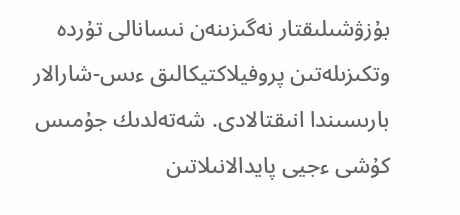بۇزۋشىلىقتار نەگىزىنەن نىسانالى تۇردە وتكىزىلەتىن پروفيلاكتيكالىق ءىس-شارالار بارىسىندا انىقتالادى. شەتەلدىك جۇمىس كۇشى ءجيى پايدالانىلاتىن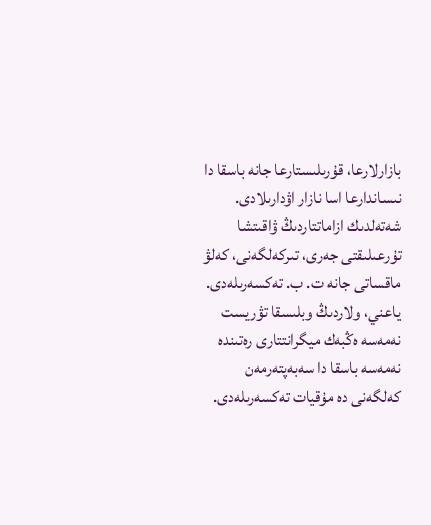بازارلارعا، قۇرىلىستارعا جانە باسقا دا نىساندارعا اسا نازار اۋدارىلادى. شەتەلدىك ازاماتتاردىڭ ۋاقىتشا تۇرعىلىقتى جەرى، تىركەلگەنى، كەلۋ ماقساتى جانە ت. ب. تەكسەرىلەدى. ياعني، ولاردىڭ وبلىسقا تۋريست نەمەسە ەڭبەك ميگرانتتارى رەتىندە نەمەسە باسقا دا سەبەپتەرمەن كەلگەنى دە مۇقيات تەكسەرىلەدى.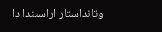وتانداستار اراسىندا دا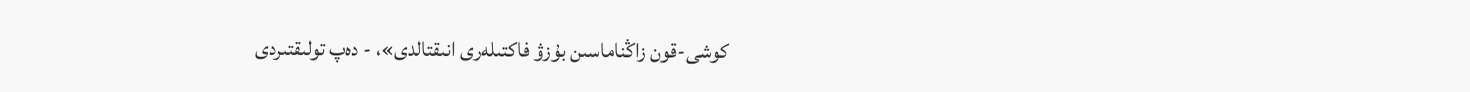كوشى-قون زاڭناماسىن بۇزۋ فاكتىلەرى انىقتالدى»، - دەپ تولىقتىردى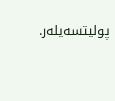پوليتسەيلەر.